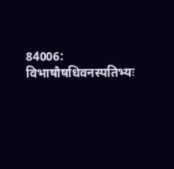84006: विभाषौषधिवनस्पतिभ्यः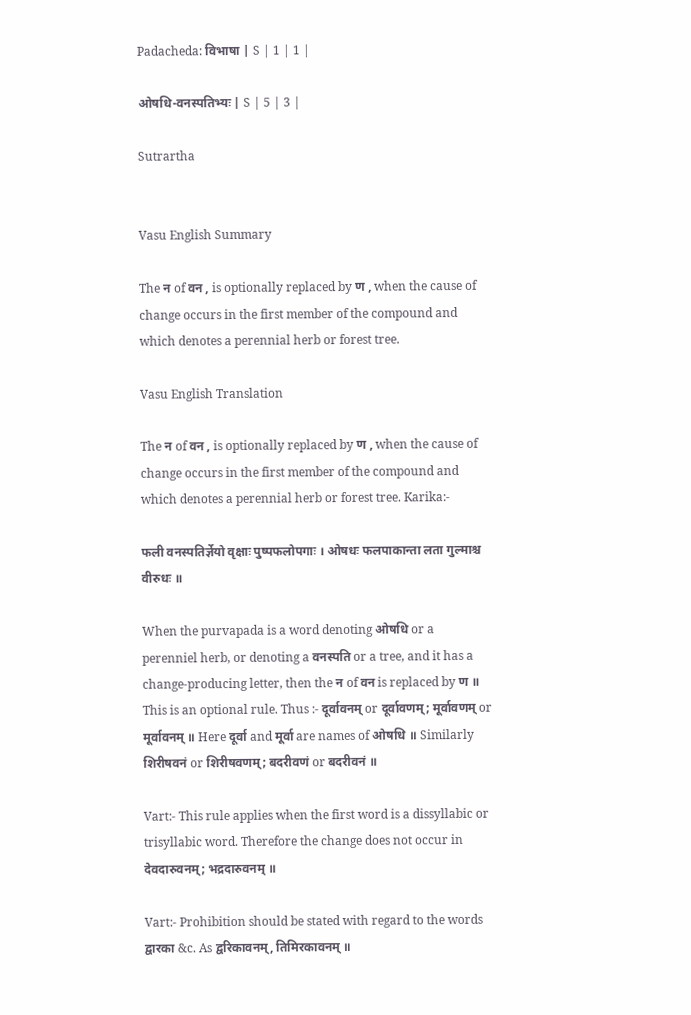Padacheda: विभाषा | S | 1 | 1 |

ओषधि-वनस्पतिभ्यः | S | 5 | 3 |

Sutrartha


Vasu English Summary

The न of वन , is optionally replaced by ण , when the cause of change occurs in the first member of the compound and which denotes a perennial herb or forest tree.

Vasu English Translation

The न of वन , is optionally replaced by ण , when the cause of change occurs in the first member of the compound and which denotes a perennial herb or forest tree. Karika:-

फली वनस्पतिर्ज्ञेयो वृक्षाः पुष्पफलोपगाः । ओषधः फलपाकान्ता लता गुल्माश्च वीरुधः ॥

When the purvapada is a word denoting ओषधि or a perenniel herb, or denoting a वनस्पति or a tree, and it has a change-producing letter, then the न of वन is replaced by ण ॥ This is an optional rule. Thus :- दूर्वावनम् or दूर्वावणम्; मूर्वावणम् or मूर्वावनम् ॥ Here दूर्वा and मूर्वा are names of ओषधि ॥ Similarly शिरीषवनं or शिरीषवणम्; बदरीवणं or बदरीवनं ॥

Vart:- This rule applies when the first word is a dissyllabic or trisyllabic word. Therefore the change does not occur in देवदारुवनम्; भद्रदारुवनम् ॥

Vart:- Prohibition should be stated with regard to the words द्वारका &c. As द्वरिकावनम्, तिमिरकावनम् ॥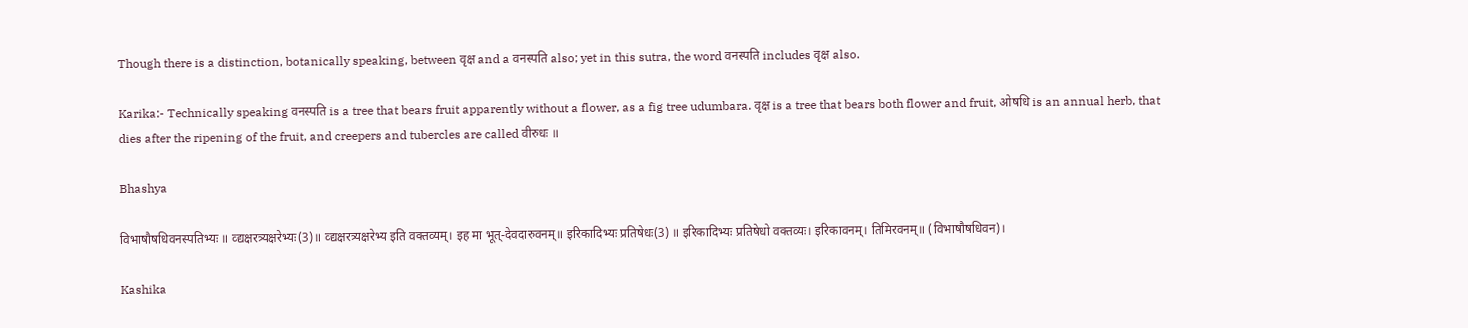Though there is a distinction, botanically speaking, between वृक्ष and a वनस्पति also; yet in this sutra, the word वनस्पति includes वृक्ष also.

Karika:- Technically speaking वनस्पति is a tree that bears fruit apparently without a flower, as a fig tree udumbara. वृक्ष is a tree that bears both flower and fruit, ओषधि is an annual herb, that dies after the ripening of the fruit, and creepers and tubercles are called वीरुधः ॥

Bhashya

विभाषौषधिवनस्पतिभ्यः ॥ व्द्यक्षरत्र्यक्षरेभ्यः(3)॥ व्द्यक्षरत्र्यक्षरेभ्य इति वक्तव्यम्। इह मा भूत्-देवदारुवनम्॥ इरिकादिभ्यः प्रतिषेधः(3) ॥ इरिकादिभ्यः प्रतिषेधो वक्तव्यः। इरिकावनम्। तिमिरवनम्॥ (विभाषौषधिवन)।

Kashika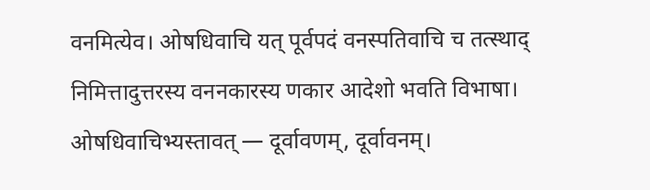वनमित्येव। ओषधिवाचि यत् पूर्वपदं वनस्पतिवाचि च तत्स्थाद् निमित्तादुत्तरस्य वननकारस्य णकार आदेशो भवति विभाषा। ओषधिवाचिभ्यस्तावत् — दूर्वावणम्, दूर्वावनम्।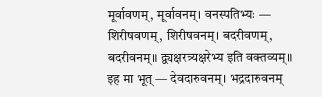मूर्वावणम्, मूर्वावनम्। वनस्पतिभ्यः — शिरीषवणम्, शिरीषवनम्। बदरीवणम्, बदरीवनम्॥ द्व्यक्षरत्र्यक्षरेभ्य इति वक्तव्यम्॥ इह मा भूत् — देवदारुवनम्। भद्रदारुवनम्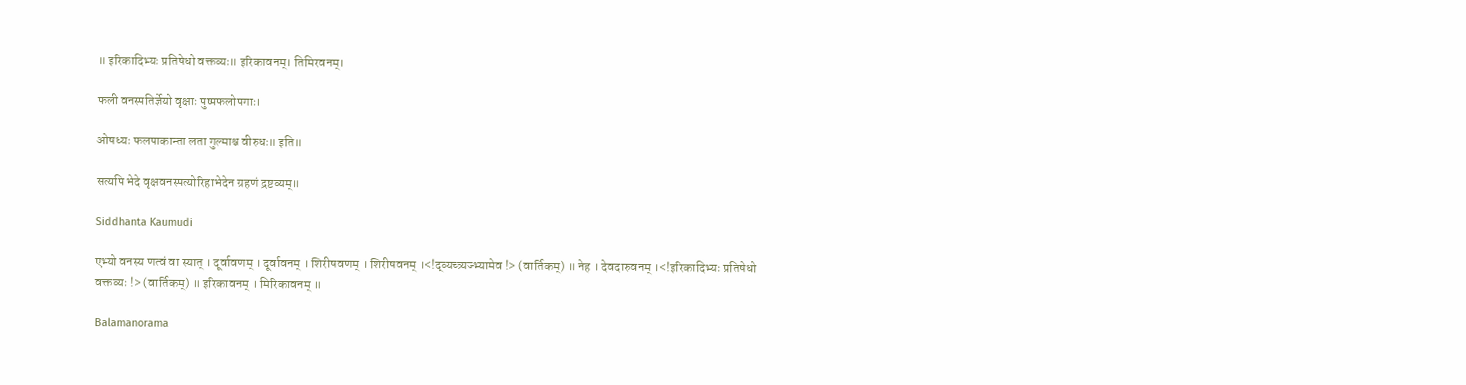॥ इरिकादिभ्यः प्रतिषेधो वक्तव्यः॥ इरिकावनम्। तिमिरवनम्।

फली वनस्पतिर्ज्ञेयो वृक्षाः पुष्पफलोपगाः।

ओषध्यः फलपाकान्ता लता गुल्माश्च वीरुधः॥ इति॥

सत्यपि भेदे वृक्षवनस्पत्योरिहाभेदेन ग्रहणं द्रष्टव्यम्॥

Siddhanta Kaumudi

एभ्यो वनस्य णत्वं वा स्यात् । दूर्वावणम् । दूर्वावनम् । शिरीषवणम् । शिरीषवनम् ।<!द्व्यच्त्र्यज्भ्यामेव !> (वार्तिकम्) ॥ नेह । देवदारुवनम् ।<!इरिकादिभ्यः प्रतिषेधो वक्तव्यः !> (वार्तिकम्) ॥ इरिकावनम् । मिरिकावनम् ॥

Balamanorama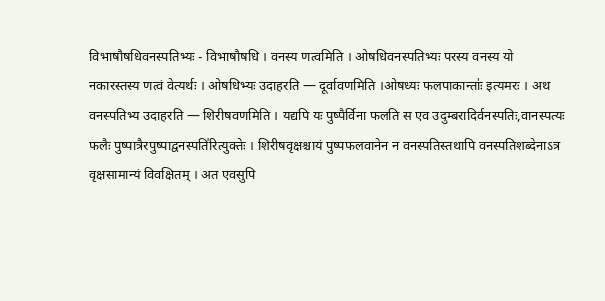विभाषौषधिवनस्पतिभ्यः - विभाषौषधि । वनस्य णत्वमिति । ओषधिवनस्पतिभ्यः परस्य वनस्य यो नकारस्तस्य णत्वं वेत्यर्थः । ओषधिभ्यः उदाहरति — दूर्वावणमिति ।ओषध्यः फलपाकान्ताः॑ इत्यमरः । अथ वनस्पतिभ्य उदाहरति — शिरीषवणमिति । यद्यपि यः पुष्पैर्विना फलति स एव उदुम्बरादिर्वनस्पतिः,वानस्पत्यः फलैः पुष्पात्रैरपुष्पाद्वनस्पति॑रित्युक्तेः । शिरीषवृक्षश्चायं पुष्पफलवानेन न वनस्पतिस्तथापि वनस्पतिशब्देनाऽत्र वृक्षसामान्यं विवक्षितम् । अत एवसुपि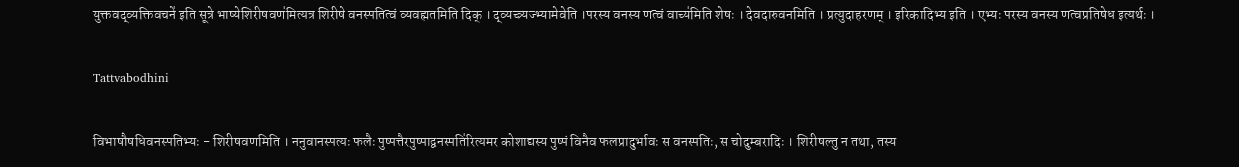युक्तवद्व्यक्तिवचने॑ इति सूत्रे भाष्येशिरीषवण॑मित्यत्र शिरीषे वनस्पतित्वं व्यवह्मतमिति दिक् । द्व्यच्त्र्यज्भ्यामेवेति ।परस्य वनस्य णत्वं वाच्य॑मिति शेषः । देवदारुवनमिति । प्रत्युदाहरणम् । इरिकादिभ्य इति । एभ्यः परस्य वनस्य णत्वप्रतिषेध इत्यर्थः ।

Tattvabodhini

विभाषौषधिवनस्पतिभ्यः - शिरीषवणमिति । ननुवानस्पत्यः फलैः पुष्पत्तैरपुष्पाद्वनस्पति॑रित्यमर कोशाद्यस्य पुष्पं विनैव फलप्रादुर्भावः स वनस्पतिः, स चोदुम्बरादिः । शिरीषल्तु न तथा, तस्य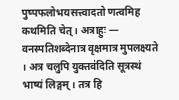पुष्पफलोभयसत्त्वादतो णत्वमिह कथमिति चेत् । अत्राहुः — वनस्पतिशब्देनात्र वृक्षमात्र मुपलक्ष्यते । अत्र चलुपि युक्तव॑दिति सूत्रस्थं भाष्यं लिङ्गम् । तत्र हि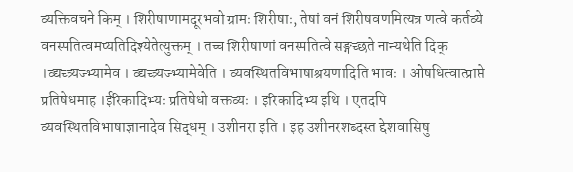व्यक्तिवचने किम् । शिरीषाणामदूरभवो ग्रामः शिरीषाः, तेषां वनं शिरीषवणमित्यत्र णत्वे कर्तव्ये वनस्पतित्वमप्यतिदिश्येतेत्युक्तम् । तच्च शिरीषाणां वनस्पतित्वे सङ्गच्छते नान्यथेति दिक् ।व्द्यच्त्र्यज्भ्यामेव । व्द्यच्त्र्यज्भ्यामेवेति । व्यवस्थितविभाषाश्रयणादिति भावः । ओषधित्वात्प्राप्ते प्रतिषेधमाह ।ईरिकादिभ्यः प्रतिषेधो वक्तव्यः । इरिकादिभ्य इथि । एतदपि व्यवस्थितविभाषाज्ञानादेव सिद्धम् । उशीनरा इति । इह उशीनरशब्दस्त द्देशवासिषु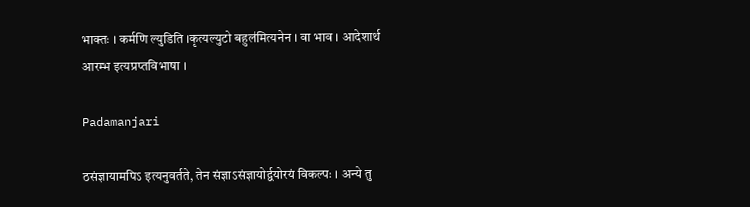भाक्तः । कर्मणि ल्युडिति ।कृत्यल्युटो बहुल॑मित्यनेन । वा भाव । आदेशार्थ आरम्भ इत्यप्रप्तविभाषा ।

Padamanjari

ठसंज्ञायामपिऽ इत्यनुवर्तते, तेन संज्ञाऽसंज्ञायोर्द्वयोरयं विकल्पः । अन्ये तु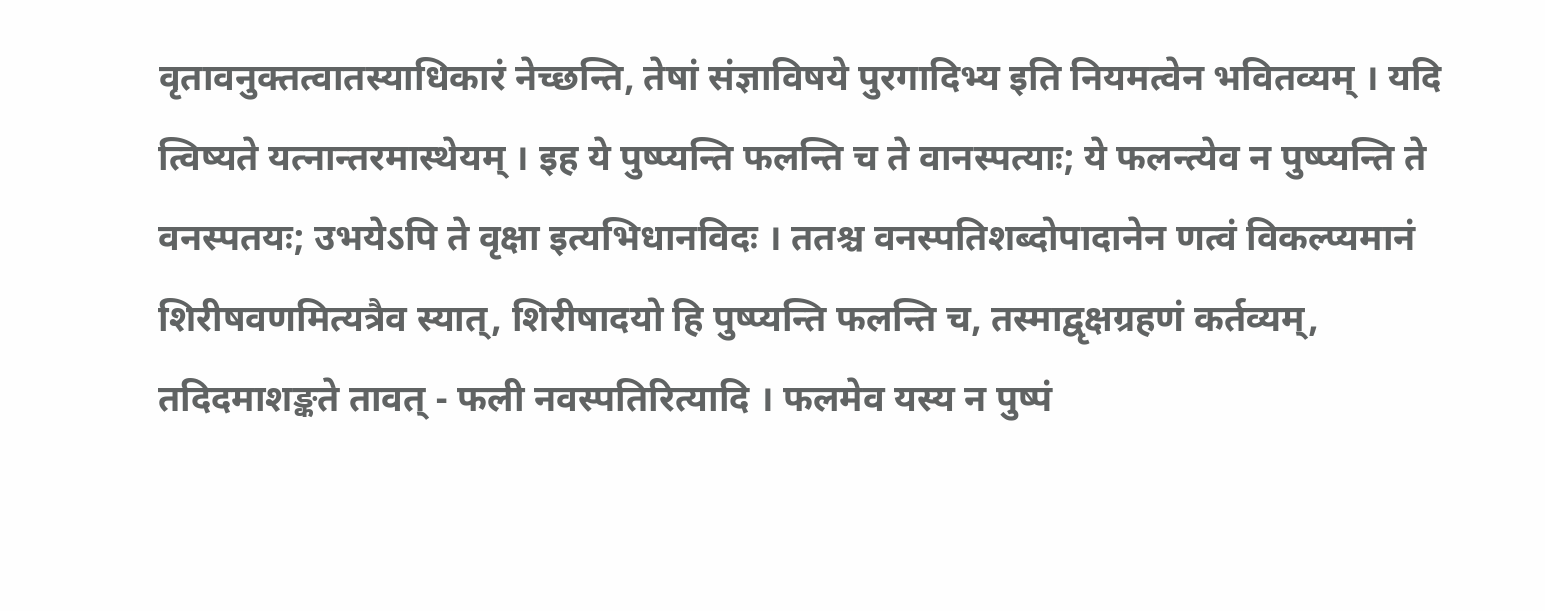वृतावनुक्तत्वातस्याधिकारं नेच्छन्ति, तेषां संज्ञाविषये पुरगादिभ्य इति नियमत्वेन भवितव्यम् । यदि त्विष्यते यत्नान्तरमास्थेयम् । इह ये पुष्प्यन्ति फलन्ति च ते वानस्पत्याः; ये फलन्त्येव न पुष्प्यन्ति ते वनस्पतयः; उभयेऽपि ते वृक्षा इत्यभिधानविदः । ततश्च वनस्पतिशब्दोपादानेन णत्वं विकल्प्यमानं शिरीषवणमित्यत्रैव स्यात्, शिरीषादयो हि पुष्प्यन्ति फलन्ति च, तस्माद्वृक्षग्रहणं कर्तव्यम्, तदिदमाशङ्कते तावत् - फली नवस्पतिरित्यादि । फलमेव यस्य न पुष्पं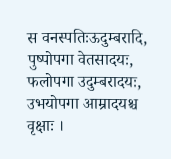स वनस्पतिःऊदुम्बरादि, पुष्पोपगा वेतसादयः, फलोपगा उदुम्बरादयः, उभयोपगा आम्रादयश्च वृक्षाः ।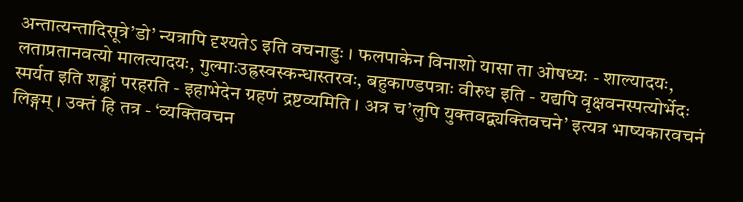अन्तात्यन्तादिसूत्रे’डो’ न्यत्रापि दृश्यतेऽ इति वचनाडुः । फलपाकेन विनाशो यासा ता ओषध्यः - शाल्यादयः, लताप्रतानवत्यो मालत्यादयः, गुल्माःउह्रस्वस्कन्धास्तरवः, बहुकाण्डपत्राः वीरुध इति - यद्यपि वृक्षवनस्पत्योर्भेदः स्मर्यत इति शङ्कां परहरति - इहाभेदेन ग्रहणं द्रष्टव्यमिति । अत्र च’लुपि युक्तवद्व्यक्तिवचने’ इत्यत्र भाष्यकारवचनं लिङ्गम् । उक्तं हि तत्र - ‘व्यक्तिवचन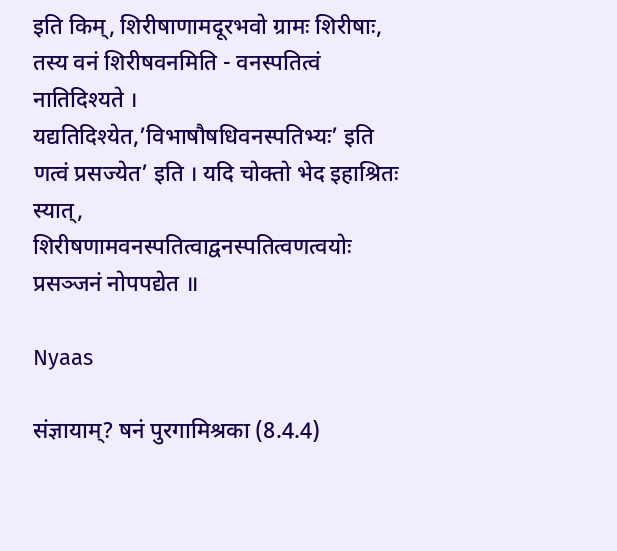इति किम्, शिरीषाणामदूरभवो ग्रामः शिरीषाः, तस्य वनं शिरीषवनमिति - वनस्पतित्वं नातिदिश्यते । यद्यतिदिश्येत,’विभाषौषधिवनस्पतिभ्यः’ इति णत्वं प्रसज्येत’ इति । यदि चोक्तो भेद इहाश्रितः स्यात्, शिरीषणामवनस्पतित्वाद्वनस्पतित्वणत्वयोः प्रसञ्जनं नोपपद्येत ॥

Nyaas

संज्ञायाम्? षनं पुरगामिश्रका (8.4.4)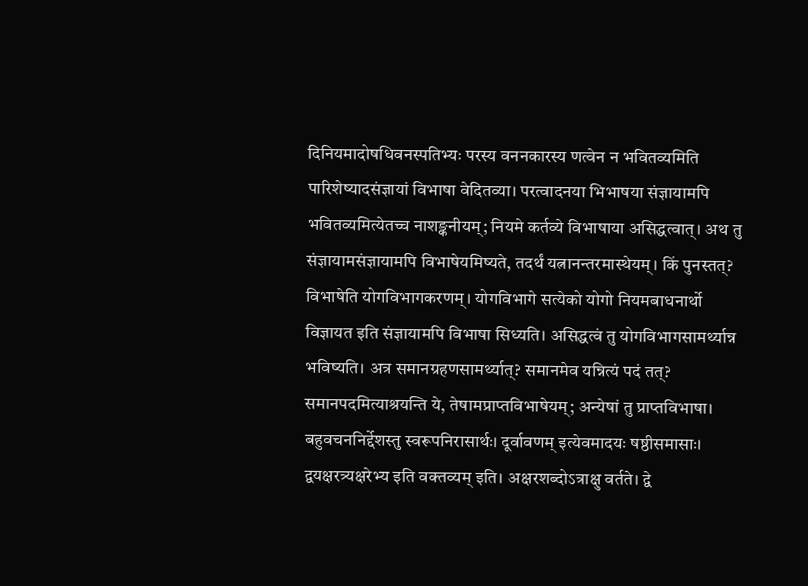दिनियमादोषधिवनस्पतिभ्यः परस्य वननकारस्य णत्वेन न भवितव्यमिति पारिशेष्यादसंज्ञायां विभाषा वेदितव्या। परत्वादनया भिभाषया संज्ञायामपि भवितव्यमित्येतच्च नाशङ्कनीयम्; नियमे कर्तव्ये विभाषाया असिद्धत्वात्। अथ तु संज्ञायामसंज्ञायामपि विभाषेयमिष्यते, तदर्थं यत्नानन्तरमास्थेयम्। किं पुनस्तत्? विभाषेति योगविभागकरणम्। योगविभागे सत्येको योगो नियमबाधनार्थो विज्ञायत इति संज्ञायामपि विभाषा सिध्यति। असिद्धत्वं तु योगविभागसामर्थ्यान्न भविष्यति। अत्र समानग्रहणसामर्थ्यात्? समानमेव यन्नित्यं पदं तत्? समानपदमित्याश्रयन्ति ये, तेषामप्राप्तविभाषेयम्; अन्येषां तु प्राप्तविभाषा। बहुवचननिर्द्देशस्तु स्वरूपनिरासार्थः। दूर्वावणम् इत्येवमादयः षष्ठीसमासाः। द्वयक्षरत्र्यक्षरेभ्य इति वक्तव्यम् इति। अक्षरशब्दोऽत्राक्षु वर्तते। द्वे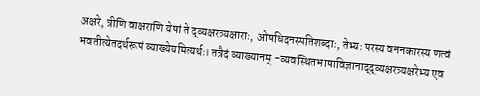अक्षरे, त्रीणि वाक्षराणि येषां ते द्व्यक्षरत्र्यक्षाराः, ओषधिदनस्पतिशब्दाः, तेभ्यः परस्य वननकारस्य णत्वं भवतीत्येतदर्थरूपं व्याख्येयमित्यर्थः। तत्रैदं व्याख्यानम् -व्यवस्थितभाषाविज्ञानाद्द्व्यक्षरत्र्यक्षरेभ्य एव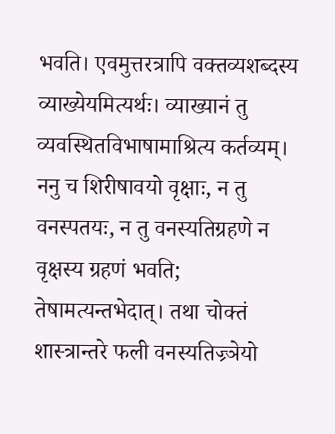भवति। एवमुत्तरत्रापि वक्तव्यशब्दस्य व्याख्येयमित्यर्थः। व्याख्यानं तु व्यवस्थितविभाषामाश्रित्य कर्तव्यम्। ननु च शिरीषावयो वृक्षाः, न तु वनस्पतयः, न तु वनस्यतिग्रहणे न वृक्षस्य ग्रहणं भवति; तेषामत्यन्तभेदात्। तथा चोक्तं शास्त्रान्तरे फली वनस्यतिज्र्ञेयो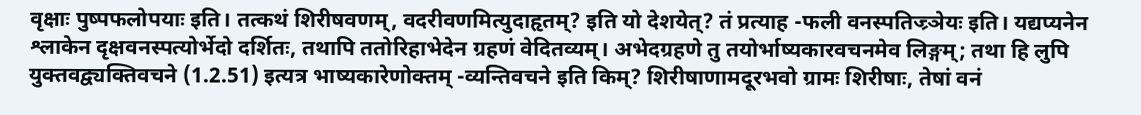वृक्षाः पुष्पफलोपयाः इति। तत्कथं शिरीषवणम्, वदरीवणमित्युदाहृतम्? इति यो देशयेत्? तं प्रत्याह -फली वनस्पतिज्र्ञेयः इति। यद्यप्यनेन श्लाकेन दृक्षवनस्पत्योर्भेदो दर्शितः, तथापि ततोरिहाभेदेन ग्रहणं वेदितव्यम्। अभेदग्रहणे तु तयोर्भाष्यकारवचनमेव लिङ्गम्; तथा हि लुपि युक्तवद्व्यक्तिवचने (1.2.51) इत्यत्र भाष्यकारेणोक्तम् -व्यन्तिवचने इति किम्? शिरीषाणामदूरभवो ग्रामः शिरीषाः, तेषां वनं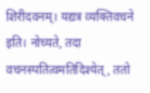शिरीदवनम्। यद्यत्र व्यक्तिवचने इति। नोच्यते, तदा वचनस्पतित्वमतिदिश्येत्, ततो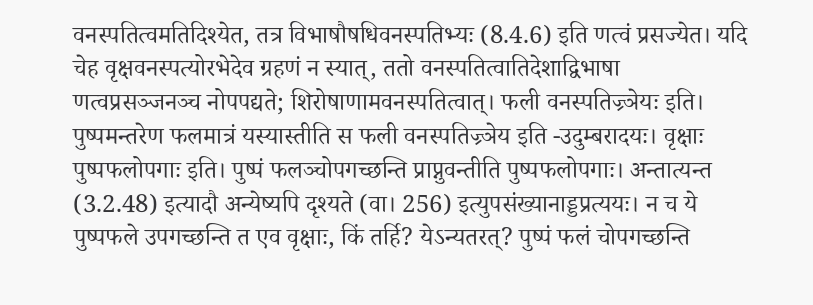वनस्पतित्वमतिदिश्येत, तत्र विभाषौषधिवनस्पतिभ्यः (8.4.6) इति णत्वं प्रसज्येत। यदि चेह वृक्षवनस्पत्योरभेदेव ग्रहणं न स्यात्, ततो वनस्पतित्वातिदेशाद्विभाषा णत्वप्रसञ्जनञ्च नोपपद्यते; शिरोषाणामवनस्पतित्वात्। फली वनस्पतिज्र्ञेयः इति। पुष्पमन्तरेण फलमात्रं यस्यास्तीति स फली वनस्पतिज्र्ञेय इति -उदुम्बरादयः। वृक्षाः पुष्पफलोपगाः इति। पुष्पं फलञ्चोपगच्छन्ति प्राप्नुवन्तीति पुष्पफलोपगाः। अन्तात्यन्त (3.2.48) इत्यादौ अन्येष्यपि दृश्यते (वा। 256) इत्युपसंख्यानाड्डप्रत्ययः। न च ये पुष्पफले उपगच्छन्ति त एव वृक्षाः, किं तर्हि? येऽन्यतरत्? पुष्पं फलं चोपगच्छन्ति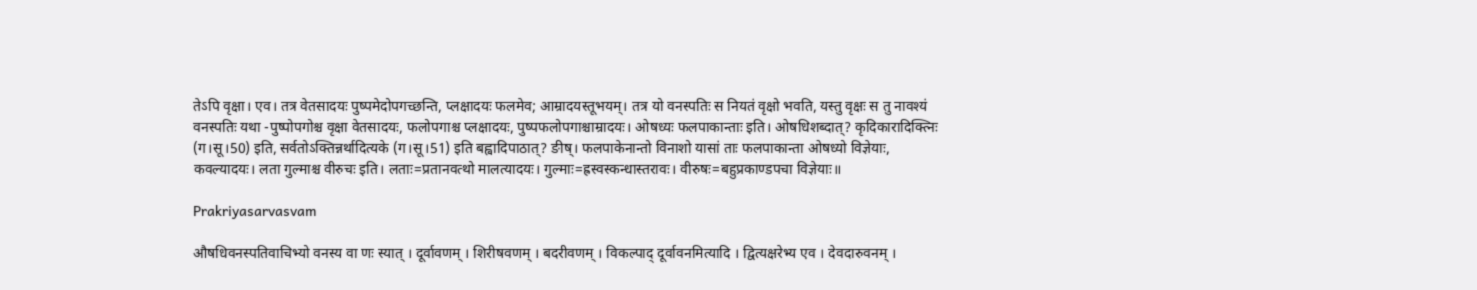तेऽपि वृक्षा। एव। तत्र वेतसादयः पुष्पमेदोपगच्छन्ति, प्लक्षादयः फलमेव; आम्रादयस्तूभयम्। तत्र यो वनस्पतिः स नियतं वृक्षो भवति, यस्तु वृक्षः स तु नावश्यं वनस्पतिः यथा -पुष्पोपगोश्च वृक्षा वेतसादयः, फलोपगाश्च प्लक्षादयः, पुष्पफलोपगाश्चाम्रादयः। ओषध्यः फलपाकान्ताः इति। ओषधिशब्दात्? कृदिकारादिक्त्निः (ग।सू।50) इति, सर्वतोऽक्तिन्नर्थादित्यके (ग।सू।51) इति बह्वादिपाठात्? ङीष्। फलपाकेनान्तो विनाशो यासां ताः फलपाकान्ता ओषध्यो विज्ञेयाः, कवल्यादयः। लता गुल्माश्च वीरुचः इति। लताः=प्रतानवत्थो मालत्यादयः। गुल्माः=ह्रस्वस्कन्धास्तरावः। वीरुषः=बहुप्रकाण्डपचा विज्ञेयाः॥

Prakriyasarvasvam

औषधिवनस्पतिवाचिभ्यो वनस्य वा णः स्यात् । दूर्वावणम् । शिरीषवणम् । बदरीवणम् । विकल्पाद् दूर्वावनमित्यादि । द्वित्यक्षरेभ्य एव । देवदारुवनम् ।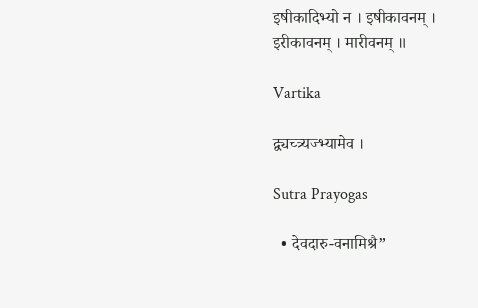इषीकादिभ्यो न । इषीकावनम् । इरीकावनम् । मारीवनम् ॥

Vartika

द्व्यच्त्र्यज्भ्यामेव ।

Sutra Prayogas

  • देवदारु-वनामिश्रै”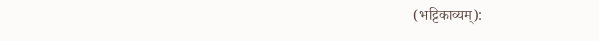(भट्टिकाव्यम्):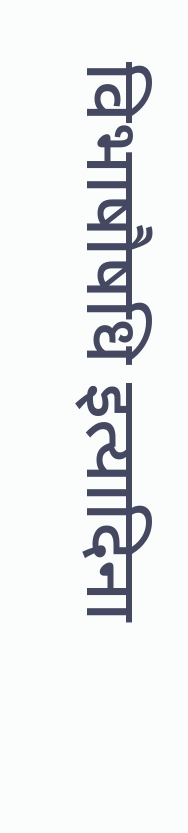विभाषौषधि इत्यादिना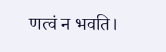णत्वं न भवति।